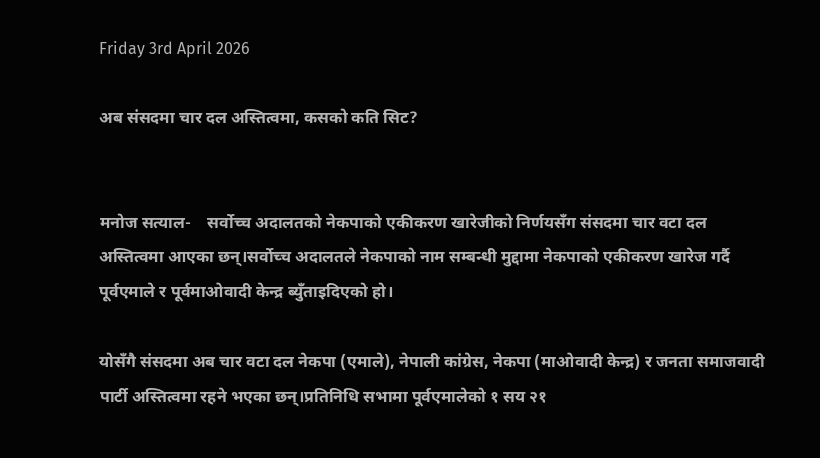Friday 3rd April 2026

अब संसदमा चार दल अस्तित्वमा, कसको कति सिट?


मनोज सत्याल-    सर्वोच्च अदालतको नेकपाको एकीकरण खारेजीको निर्णयसँग संसदमा चार वटा दल अस्तित्वमा आएका छन्।सर्वोच्च अदालतले नेकपाको नाम सम्बन्धी मुद्दामा नेकपाको एकीकरण खारेज गर्दै पूर्वएमाले र पूर्वमाओवादी केन्द्र ब्युँताइदिएको हो।

योसँगै संसदमा अब चार वटा दल नेकपा (एमाले), नेपाली कांग्रेस, नेकपा (माओवादी केन्द्र) र जनता समाजवादी पार्टी अस्तित्वमा रहने भएका छन्।प्रतिनिधि सभामा पूर्वएमालेको १ सय २१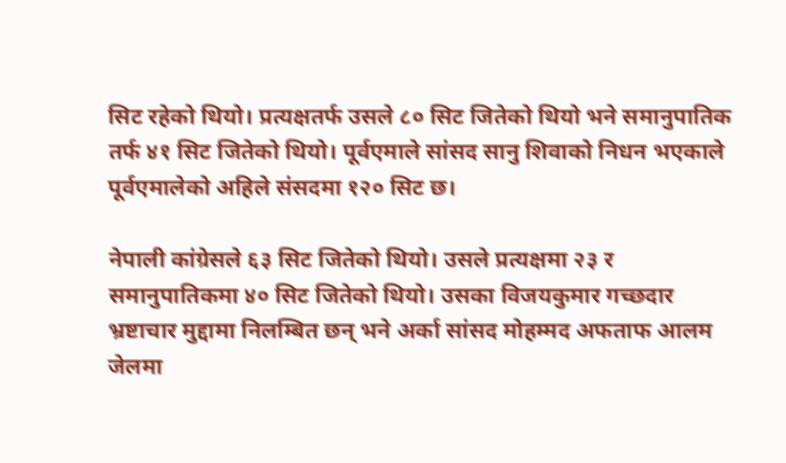सिट रहेको थियो। प्रत्यक्षतर्फ उसले ८० सिट जितेको थियो भने समानुपातिक तर्फ ४१ सिट जितेको थियो। पूर्वएमाले सांसद सानु शिवाको निधन भएकाले पूर्वएमालेको अहिले संसदमा १२० सिट छ।

नेपाली कांग्रेसले ६३ सिट जितेको थियो। उसले प्रत्यक्षमा २३ र समानुपातिकमा ४० सिट जितेको थियो। उसका विजयकुमार गच्छदार भ्रष्टाचार मुद्दामा निलम्बित छन् भने अर्का सांसद मोहम्मद अफताफ आलम जेलमा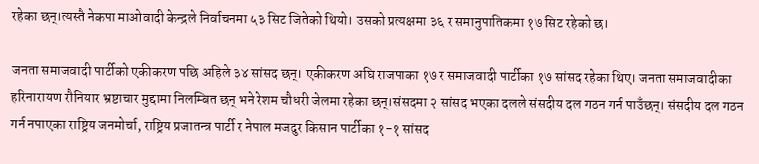रहेका छन्।त्यस्तै नेकपा माओवादी केन्द्रले निर्वाचनमा ५३ सिट जितेको थियो। उसको प्रत्यक्षमा ३६ र समानुपातिकमा १७ सिट रहेको छ।

जनता समाजवादी पार्टीको एकीकरण पछि अहिले ३४ सांसद छन्। एकीकरण अघि राजपाका १७ र समाजवादी पार्टीका १७ सांसद रहेका थिए। जनता समाजवादीका हरिनारायण रौनियार भ्रष्टाचार मुद्दामा निलम्बित छन् भने रेशम चौधरी जेलमा रहेका छन्।संसदमा २ सांसद भएका दलले संसदीय दल गठन गर्न पाउँछन्। संसदीय दल गठन गर्न नपाएका राष्ट्रिय जनमोर्चा, राष्ट्रिय प्रजातन्त्र पार्टी र नेपाल मजदुर किसान पार्टीका १-१ सांसद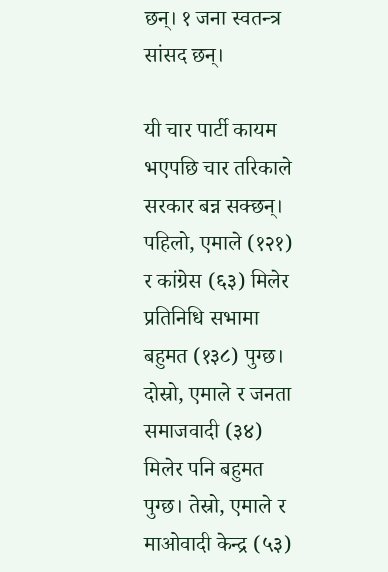छन्। १ जना स्वतन्त्र सांसद छन्।

यी चार पार्टी कायम भएपछि चार तरिकाले सरकार बन्न सक्छन्। पहिलो, एमाले (१२१) र कांग्रेस (६३) मिलेर प्रतिनिधि सभामा बहुमत (१३८) पुग्छ। दोस्रो, एमाले र जनता समाजवादी (३४) मिलेर पनि बहुमत पुग्छ। तेस्रो, एमाले र माओवादी केन्द्र (५३)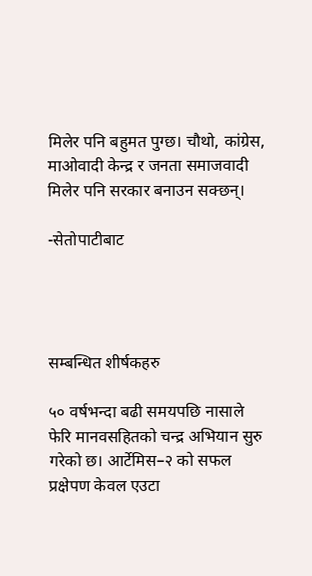मिलेर पनि बहुमत पुग्छ। चौथो, कांग्रेस, माओवादी केन्द्र र जनता समाजवादी मिलेर पनि सरकार बनाउन सक्छन्।

-सेतोपाटीबाट




सम्बन्धित शीर्षकहरु

५० वर्षभन्दा बढी समयपछि नासाले फेरि मानवसहितको चन्द्र अभियान सुरु गरेको छ। आर्टेमिस–२ को सफल प्रक्षेपण केवल एउटा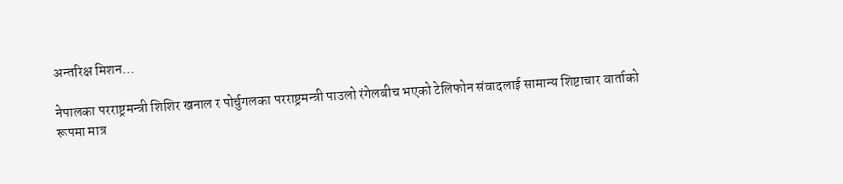अन्तरिक्ष मिशन…

नेपालका परराष्ट्रमन्त्री शिशिर खनाल र पोर्चुगलका परराष्ट्रमन्त्री पाउलो रंगेलबीच भएको टेलिफोन संवादलाई सामान्य शिष्टाचार वार्ताको रूपमा मात्र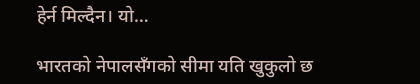हेर्न मिल्दैन। यो…

भारतको नेपालसँगको सीमा यति खुकुलो छ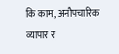कि काम, अनौपचारिक व्यापार र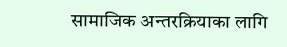सामाजिक अन्तरक्रियाका लागि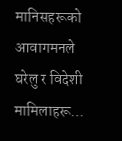मानिसहरूको आवागमनले घरेलु र विदेशी मामिलाहरू…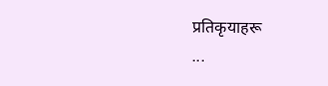प्रतिकृयाहरू
...